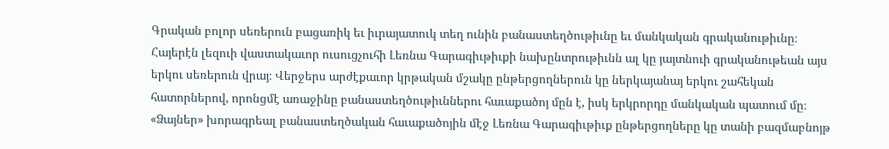Գրական բոլոր սեռերուն բացառիկ եւ իւրայատուկ տեղ ունին բանաստեղծութիւնը եւ մանկական գրականութիւնը։ Հայերէն լեզուի վաստակաւոր ուսուցչուհի Լեռնա Գարագիւթիւքի նախընտրութիւնն ալ կը յայտնուի գրականութեան այս երկու սեռերուն վրայ։ Վերջերս արժէքաւոր կրթական մշակը ընթերցողներուն կը ներկայանայ երկու շահեկան հատորներով, որոնցմէ առաջինը բանաստեղծութիւններու հաւաքածոյ մըն է, իսկ երկրորդը մանկական պատում մը։ «Ձայներ» խորագրեալ բանաստեղծական հաւաքածոյին մէջ Լեռնա Գարագիւթիւք ընթերցողները կը տանի բազմաբնոյթ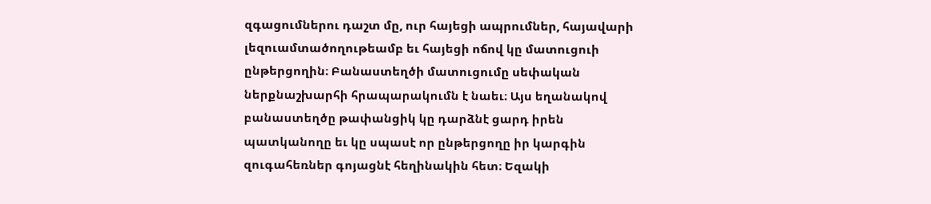զգացումներու դաշտ մը, ուր հայեցի ապրումներ, հայավարի լեզուամտածողութեամբ եւ հայեցի ոճով կը մատուցուի ընթերցողին։ Բանաստեղծի մատուցումը սեփական ներքնաշխարհի հրապարակումն է նաեւ։ Այս եղանակով բանաստեղծը թափանցիկ կը դարձնէ ցարդ իրեն պատկանողը եւ կը սպասէ որ ընթերցողը իր կարգին զուգահեռներ գոյացնէ հեղինակին հետ։ Եզակի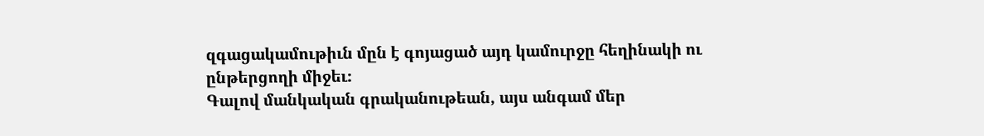զգացակամութիւն մըն է գոյացած այդ կամուրջը հեղինակի ու ընթերցողի միջեւ։
Գալով մանկական գրականութեան, այս անգամ մեր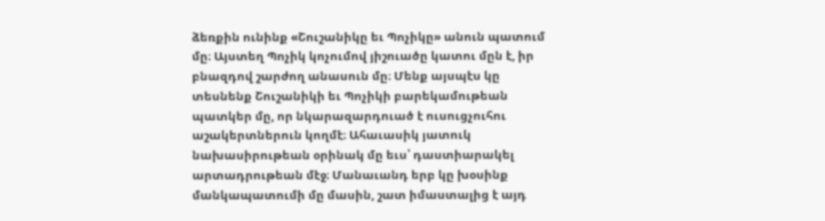ձեռքին ունինք «Շուշանիկը եւ Պոչիկը» անուն պատում մը։ Այստեղ Պոչիկ կոչումով յիշուածը կատու մըն է, իր բնազդով շարժող անասուն մը։ Մենք այսպէս կը տեսնենք Շուշանիկի եւ Պոչիկի բարեկամութեան պատկեր մը, որ նկարազարդուած է ուսուցչուհու աշակերտներուն կողմէ։ Ահաւասիկ յատուկ նախասիրութեան օրինակ մը եւս՝ դաստիարակել արտադրութեան մէջ։ Մանաւանդ երբ կը խօսինք մանկապատումի մը մասին, շատ իմաստալից է այդ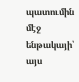պատումին մէջ ենթակայի՝ այս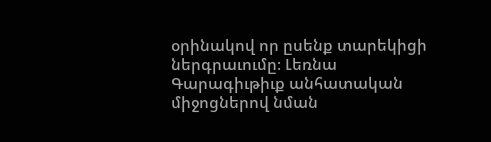օրինակով որ ըսենք տարեկիցի ներգրաւումը։ Լեռնա Գարագիւթիւք անհատական միջոցներով նման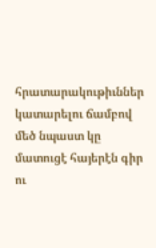հրատարակութիւններ կատարելու ճամբով մեծ նպաստ կը մատուցէ հայերէն գիր ու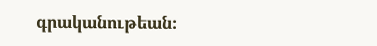գրականութեան։